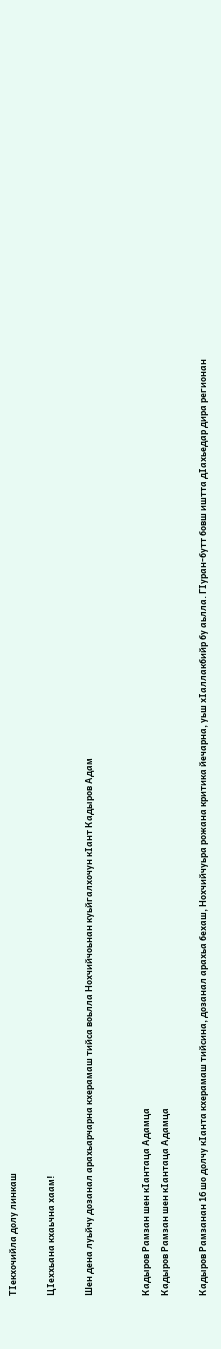ТIекхочийла долу линкаш

ЦIеххьана кхаьчна хаам!

Шен дена луьйчу дозанал арахьарчарна кхерамаш тийса воьлла Нохчийчоьнан куьйгалхочун кIант Кадыров Адам


Кадыров Рамзан шен кIантаца Адамца
Кадыров Рамзан шен кIантаца Адамца

Кадыров Рамзанан 16 шо долчу кIанта кхерамаш тийсина, дозанал арахьа бехаш, Нохчийчуьра рожана критика йечарна, уьш хIаллакбийр бу аьлла. ГIуран-бутт бовш иштта дIахьедар дира регионан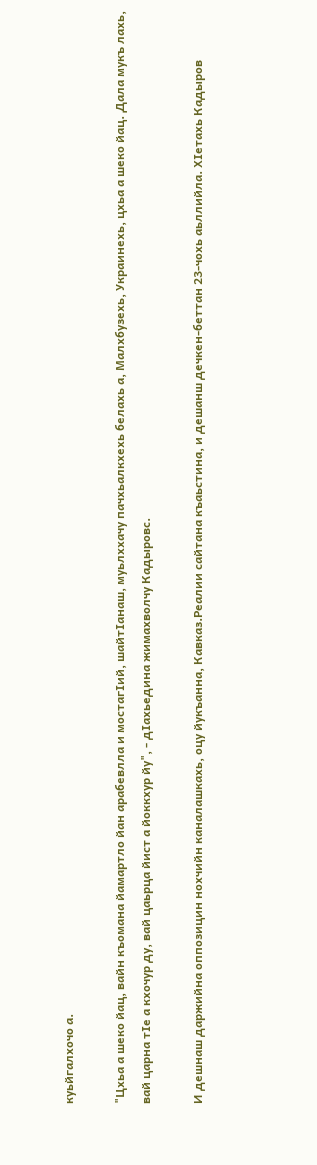куьйгалхочо а.

"Цхьа а шеко йац, вайн къомана йамартло йан арабевлла и мостагIий, шайтIанаш, муьлххачу пачхьалкхехь белахь а, Малхбузехь, Украинехь, цхьа а шеко йац. Дала мукъ лахь, вай царна тIе а кхочур ду, вай цаьрца йист а йоккхур йу", - дIахьедина жимахволчу Кадыровс.

И дешнаш даржийна оппозицин нохчийн каналашкахь, оцу йукъанна, Кавказ.Реалии сайтана къаьстина, и дешанш дечкен-беттан 23-чохь аьллийла. ХIетахь Кадыров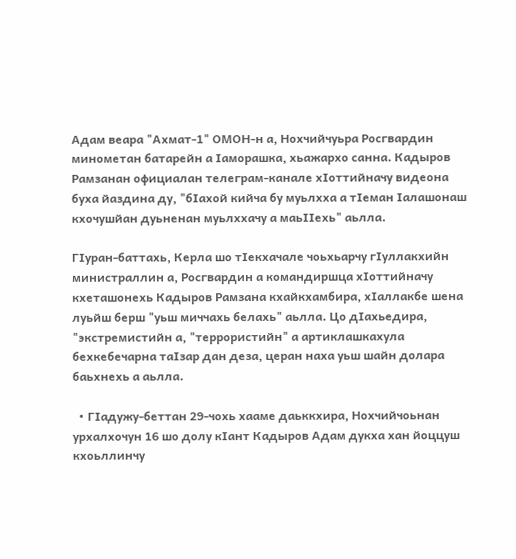Адам веара "Ахмат-1" ОМОН-н а, Нохчийчуьра Росгвардин минометан батарейн а Iаморашка, хьажархо санна. Кадыров Рамзанан официалан телеграм-канале хIоттийначу видеона буха йаздина ду, "бIахой кийча бу муьлхха а тIеман Iалашонаш кхочушйан дуьненан муьлххачу а маьIIехь" аьлла.

ГIуран-баттахь, Керла шо тIекхачале чоьхьарчу гIуллакхийн министраллин а, Росгвардин а командиршца хIоттийначу кхеташонехь Кадыров Рамзана кхайкхамбира, хIаллакбе шена луьйш берш "уьш миччахь белахь" аьлла. Цо дIахьедира, "экстремистийн а, "террористийн" а артиклашкахула бехкебечарна таIзар дан деза, церан наха уьш шайн долара баьхнехь а аьлла.

  • ГIадужу-беттан 29-чохь хааме даьккхира, Нохчийчоьнан урхалхочун 16 шо долу кIант Кадыров Адам дукха хан йоццуш кхоьллинчу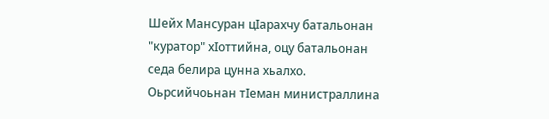Шейх Мансуран цIарахчу батальонан "куратор" хIоттийна, оцу батальонан седа белира цунна хьалхо. Оьрсийчоьнан тIеман министраллина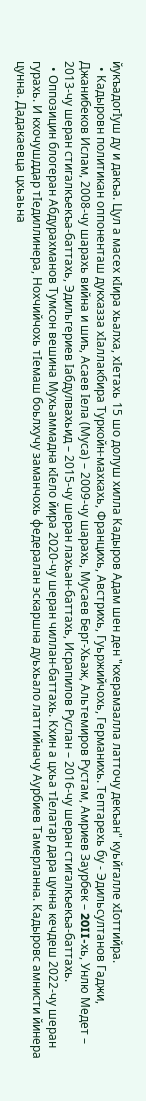йукъадогIуш ду и дакъа. Цул а масех кIира хьалха, хIетахь 15 шо долуш хилла Кадыров Адам шен ден "кхерамзалла латточу декъан" куьйгалле хIоттийра.
  • Кадыровн политикан оппоненташ дукхазза хIаллакбира Туркойн-махкахь, Францихь, Австрихь, Гуьржийчохь, Германихь. Тептарехь бу - Эдильсултанов Гаджи, Джанибеков Ислам, 2008-чу шарахь вийна и шиъ, Асаев Iела (Муса) – 2009-чу шарахь, Мусаев Берг-Хьаж, Альтемиров Рустам, Амриев Заурбек – 20II-хь, Унлю Медет – 2013-чу шеран стигалкъекъа-баттахь, Эдильгериев Iабдулвахьид – 2015-чу шеран лахьан-баттахь, Исрапилов Руслан – 2016-чу шеран стигалкъекъа-баттахь.
  • Оппозицин блогеран Абдурахманов Тумсон вешина Мухьаммадна кIело йира 2020-чу шеран чиллан-баттахь. Кхин а цхьа тIелатар дара цунна кечдеш 2022-чу шеран гурахь. И кхочушддар тIедиллинера, Нохчийчохь тIемаш боьлхучу заманчохь федералан эскаршна дуьхьало латтийначу Аурбиев Тамерланна. Кадыровс амнисти йинера цунна. Дадакаевца цхьаьна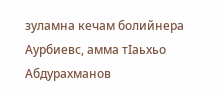зуламна кечам болийнера Аурбиевс, амма тIаьхьо Абдурахманов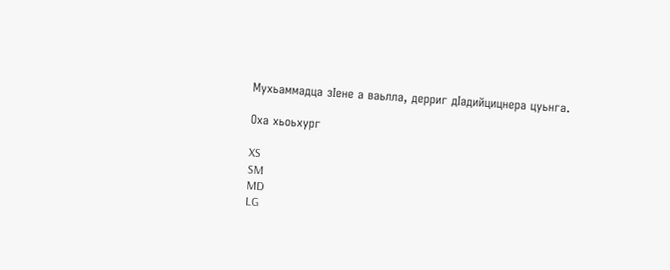Мухьаммадца зIене а ваьлла, дерриг дIадийцицнера цуьнга.

Оха хьоьхург

XS
SM
MD
LG